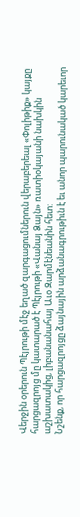Վերջին օրերուն Պէյրութի մէջ եղած զարգացումներուն վերաբերեալ «Փոլիթիք» կայքը հարցազրոյց մը կատարած է Պէյրութի «Վանայ Ձայն» ռատիօկայանի նախկին աշխատակից, լիբանանահայ Աւօ Զարմէնեանին հետ:
Նշենք, որ հարցազրոյցը ձայնային արձանագրութիւն է եւ անոր պարունակած կարեւոր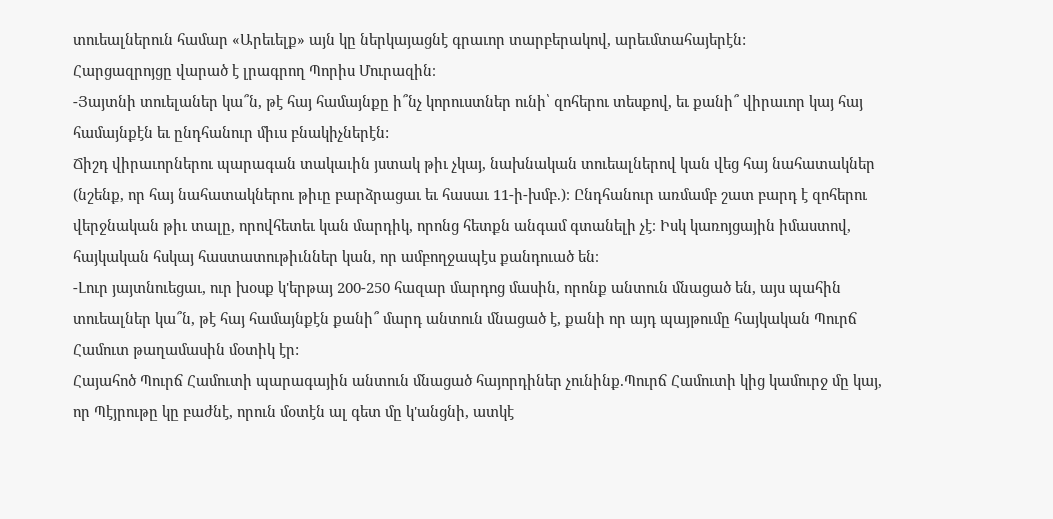տուեալներուն համար «Արեւելք» այն կը ներկայացնէ գրաւոր տարբերակով, արեւմտահայերէն:
Հարցազրոյցը վարած է լրագրող Պորիս Մուրազին։
-Յայտնի տուելաներ կա՞ն, թէ հայ համայնքը ի՞նչ կորուստներ ունի՝ զոհերու տեսքով, եւ քանի՞ վիրաւոր կայ հայ համայնքէն եւ ընդհանուր միւս բնակիչներէն:
Ճիշդ վիրաւորներու պարագան տակաւին յստակ թիւ չկայ, նախնական տուեալներով կան վեց հայ նահատակներ (նշենք, որ հայ նահատակներու թիւը բարձրացաւ եւ հասաւ 11-ի-խմբ.)։ Ընդհանուր առմամբ շատ բարդ է զոհերու վերջնական թիւ տալը, որովհետեւ կան մարդիկ, որոնց հետքն անգամ գտանելի չէ։ Իսկ կառոյցային իմաստով, հայկական հսկայ հաստատութիւններ կան, որ ամբողջապէս քանդուած են։
-Լուր յայտնուեցաւ, ուր խօսք կ'երթայ 200-250 հազար մարդոց մասին, որոնք անտուն մնացած են, այս պահին տուեալներ կա՞ն, թէ հայ համայնքէն քանի՞ մարդ անտուն մնացած է, քանի որ այդ պայթումը հայկական Պուրճ Համուտ թաղամասին մօտիկ էր:
Հայահոծ Պուրճ Համուտի պարագային անտուն մնացած հայորդիներ չունինք.Պուրճ Համուտի կից կամուրջ մը կայ, որ Պէյրութը կը բաժնէ, որուն մօտէն ալ գետ մը կ'անցնի, ատկէ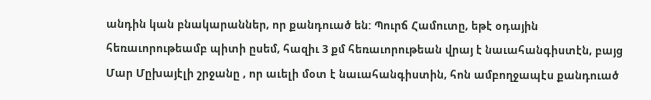անդին կան բնակարաններ, որ քանդուած են: Պուրճ Համուտը, եթէ օդային հեռաւորութեամբ պիտի ըսեմ, հազիւ 3 քմ հեռաւորութեան վրայ է նաւահանգիստէն, բայց Մար Մըխայէլի շրջանը , որ աւելի մօտ է նաւահանգիստին, հոն ամբողջապէս քանդուած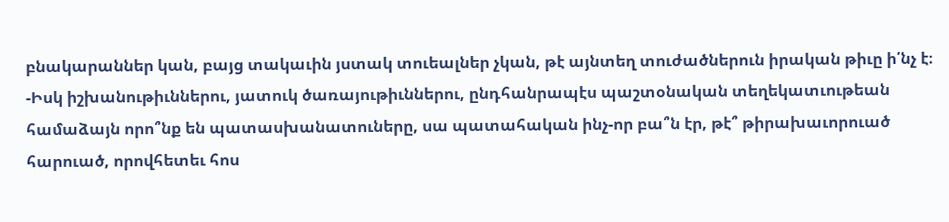բնակարաններ կան, բայց տակաւին յստակ տուեալներ չկան, թէ այնտեղ տուժածներուն իրական թիւը ի՛նչ է։
-Իսկ իշխանութիւններու, յատուկ ծառայութիւններու, ընդհանրապէս պաշտօնական տեղեկատւութեան համաձայն որո՞նք են պատասխանատուները, սա պատահական ինչ-որ բա՞ն էր, թէ՞ թիրախաւորուած հարուած, որովհետեւ հոս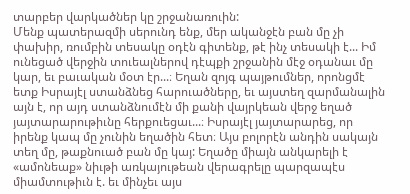տարբեր վարկածներ կը շրջանառուին:
Մենք պատերազմի սերունդ ենք, մեր ականջէն բան մը չի փախիր, ռումբին տեսակը օդէն գիտենք, թէ ինչ տեսակի է... Իմ ունեցած վերջին տուեալներով դէպքի շրջանին մէջ օդանաւ մը կար, եւ բաւական մօտ էր...։ Եղան զոյգ պայթումներ, որոնցմէ ետք Իսրայէլ ստանձնեց հարուածները, եւ այստեղ զարմանալին այն է, որ այդ ստանձնումէն մի քանի վայրկեան վերջ եղած յայտարարութիւնը հերքուեցաւ...։ Իսրայէլ յայտարարեց, որ իրենք կապ մը չունին եղածին հետ։ Այս բոլորէն անդին սակայն տեղ մը, թաքնուած բան մը կայ: Եղածը միայն անկարելի է «ամոնեաք» նիւթի առկայութեան վերագրելը պարզապէս միամտութիւն է. եւ մինչեւ այս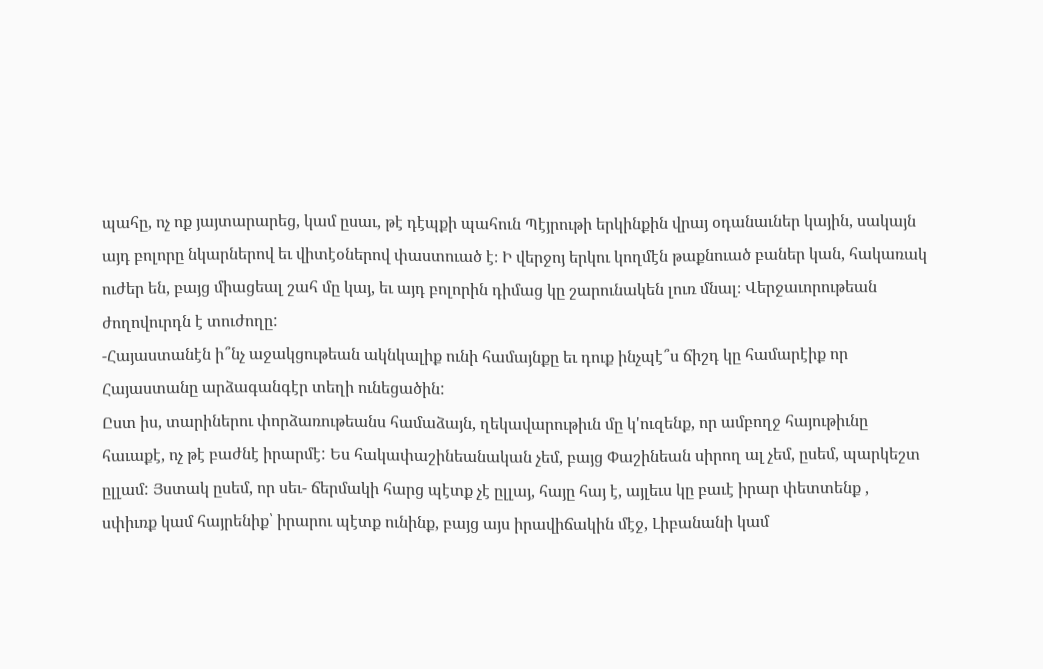պահը, ոչ ոք յայտարարեց, կամ ըսաւ, թէ դէպքի պահուն Պէյրութի երկինքին վրայ օդանաւներ կային, սակայն այդ բոլորը նկարներով եւ վիտէօներով փաստուած է։ Ի վերջոյ երկու կողմէն թաքնուած բաներ կան, հակառակ ուժեր են, բայց միացեալ շահ մը կայ, եւ այդ բոլորին դիմաց կը շարունակեն լուռ մնալ։ Վերջաւորութեան ժողովուրդն է տուժողը:
-Հայաստանէն ի՞նչ աջակցութեան ակնկալիք ունի համայնքը եւ դուք ինչպէ՞ս ճիշդ կը համարէիք որ Հայաստանը արձագանգէր տեղի ունեցածին:
Ըստ իս, տարիներու փորձառութեանս համաձայն, ղեկավարութիւն մը կ'ուզենք, որ ամբողջ հայութիւնը հաւաքէ, ոչ թէ բաժնէ իրարմէ: Ես հակափաշինեանական չեմ, բայց Փաշինեան սիրող ալ չեմ, ըսեմ, պարկեշտ ըլլամ: Յստակ ըսեմ, որ սեւ- ճերմակի հարց պէտք չէ ըլլայ, հայը հայ է, այլեւս կը բաւէ իրար փետտենք , սփիւռք կամ հայրենիք՝ իրարու պէտք ունինք, բայց այս իրավիճակին մէջ, Լիբանանի կամ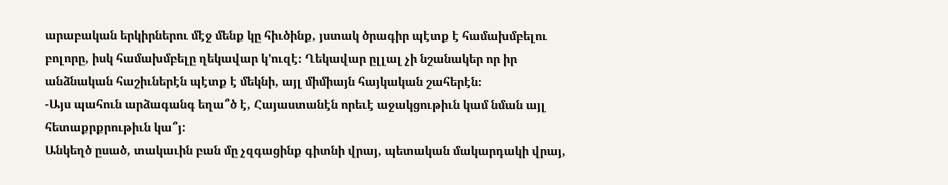արաբական երկիրներու մէջ մենք կը հիւծինք, յստակ ծրագիր պէտք է համախմբելու բոլորը, իսկ համախմբելը ղեկավար կ'ուզէ։ Ղեկավար ըլլալ չի նշանակեր որ իր անձնական հաշիւներէն պէտք է մեկնի, այլ միմիայն հայկական շահերէն։
-Այս պահուն արձագանգ եղա՞ծ է, Հայաստանէն որեւէ աջակցութիւն կամ նման այլ հետաքրքրութիւն կա՞յ:
Անկեղծ ըսած, տակաւին բան մը չզգացինք գիտնի վրայ, պետական մակարդակի վրայ,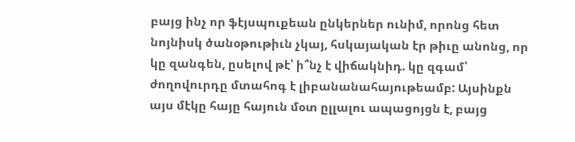բայց ինչ որ ֆէյսպուքեան ընկերներ ունիմ, որոնց հետ նոյնիսկ ծանօթութիւն չկայ, հսկայական էր թիւը անոնց, որ կը զանգեն, ըսելով թէ՝ ի՞նչ է վիճակնիդ. կը զգամ՝ ժողովուրդը մտահոգ է լիբանանահայութեամբ: Այսինքն այս մէկը հայը հայուն մօտ ըլլալու ապացոյցն է, բայց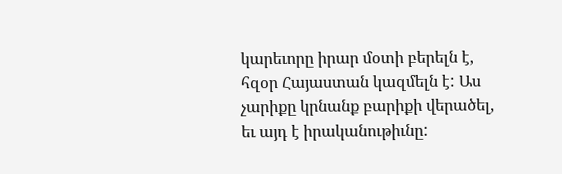կարեւորը իրար մօտի բերելն է, հզօր Հայաստան կազմելն է: Աս չարիքը կրնանք բարիքի վերածել, եւ այդ է իրականութիւնը: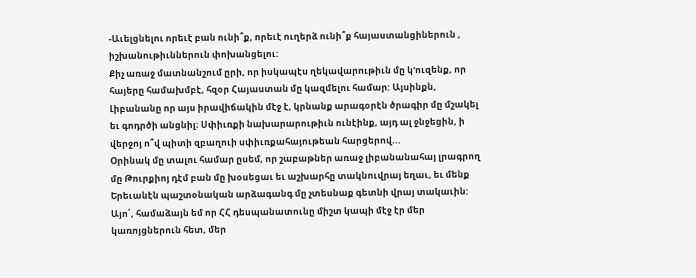-Աւելցնելու որեւէ բան ունի՞ք, որեւէ ուղերձ ունի՞ք հայաստանցիներուն , իշխանութիւններուն փոխանցելու:
Քիչ առաջ մատնանշում ըրի, որ իսկապէս ղեկավարութիւն մը կ'ուզենք, որ հայերը համախմբէ, հզօր Հայաստան մը կազմելու համար: Այսինքն, Լիբանանը որ այս իրավիճակին մէջ է, կրնանք արագօրէն ծրագիր մը մշակել եւ գոդրծի անցնիլ։ Սփիւռքի նախարարութիւն ունէինք, այդ ալ ջնջեցին, ի վերջոյ ո՞վ պիտի զբաղուի սփիւռքահայութեան հարցերով...
Օրինակ մը տալու համար ըսեմ, որ շաբաթներ առաջ լիբանանահայ լրագրող մը Թուրքիոյ դէմ բան մը խօսեցաւ եւ աշխարհը տակնուվրայ եղաւ, եւ մենք Երեւանէն պաշտօնական արձագանգ մը չտեսնաք գետնի վրայ տակաւին: Այո՛, համաձայն եմ որ ՀՀ դեսպանատունը միշտ կապի մէջ էր մեր կառոյցներուն հետ, մեր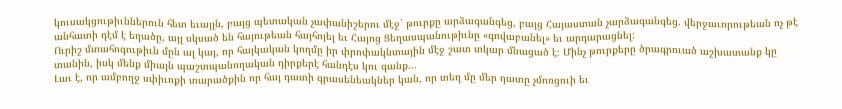կուսակցութիւններուն հետ եւայլն, բայց պետական չափանիշերու մէջ՝ թուրքը արձագանգեց, բայց Հայաստան չարձագանգեց. վերջաւորութեան ոչ թէ անհատի դէմ է եղածը, այլ սկսած են հայութեան հայհոյել եւ Հայոց Ցեղասպանութիւնը «գովաբանել» եւ արդարացնել:
Ուրիշ մտահոգութիւն մըն ալ կայ, որ հայկական կողմը իր փրոփակնտային մէջ շատ տկար մնացած է։ Մինչ թուրքերը ծրագրուած աշխատանք կը տանին, իսկ մենք միայն պաշտպանողական դիրքերէ հանդէս կու գանք...
Լաւ է, որ ամբողջ սփիւռքի տարածքին որ հայ դատի գրասենեակներ կան, որ տեղ մը մեր դատը չմոռցուի եւ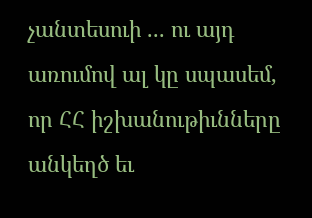չանտեսուի ... ու այդ առումով ալ կը սպասեմ, որ ՀՀ իշխանութիւնները անկեղծ եւ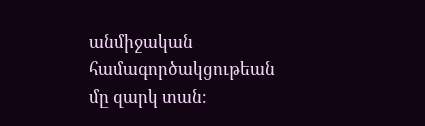անմիջական համագործակցութեան մը զարկ տան։